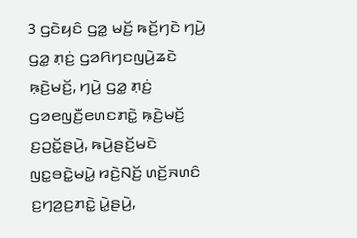3 ꤞꤢꤧꤟꤢꤨ ꤞꤤ꤭ ꤗꤢꤩ꤬ ꤒꤢꤩ꤬ꤚꤢꤧ ꤚꤣꤧ꤬ ꤞꤤ꤭ ꤊ꤫ꤢꤦ꤬ ꤞꤤꤖꤚꤢꤜꤣꤧ꤬ꤘꤢꤧ ꤒ꤫ꤢꤧ꤬ꤗꤢꤩ꤬, ꤚꤣꤧ꤬ ꤞꤤ꤭ ꤊ꤫ꤢꤦ꤬ ꤞꤤꤕꤜꤢꤪ꤬ꤕꤛꤢꤊꤢꤧ꤭ ꤒ꤫ꤢꤧ꤬ꤗꤢꤩ꤬ ꤢ꤬ꤑꤢꤩ꤭ꤔꤣꤧ꤬, ꤒꤣꤧ꤬ꤔꤢꤩ꤬ꤗꤢꤧ ꤜꤢ꤭ꤋꤢꤧ꤭ꤗꤣꤧ꤭ ꤙꤢꤧ꤬ꤡꤢꤩ꤬ ꤛꤢꤩ꤬ꤏꤛꤢꤨ ꤢ꤬ꤚꤤ꤬ꤢ꤬ꤊꤢꤧ꤭ ꤣꤧ꤭ꤔꤣꤧ꤬,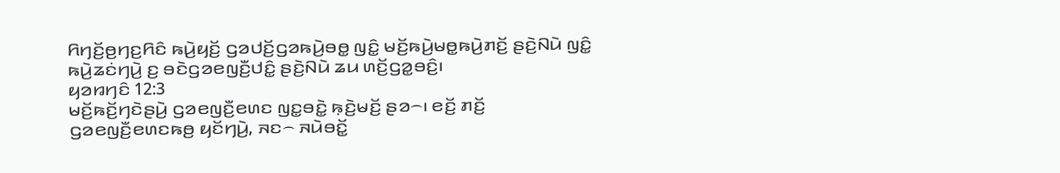ꤖꤚꤢꤩ꤬ꤥ꤬ꤚꤢ꤬ꤖꤢꤨ ꤒꤣꤧ꤬ꤟꤢꤩ꤬ ꤞꤤꤓꤢꤩ꤬ꤞꤤꤒꤣꤧ꤬ꤋꤥ꤭ ꤜꤢꤨ꤭ ꤗꤢꤩ꤬ꤒꤣꤧ꤬ꤗꤥ꤭ꤒꤣꤧ꤬ꤊꤢꤩ꤬ ꤔꤢꤧ꤬ꤡꤣꤧ ꤜꤢꤨ꤭ ꤒꤣꤧ꤬ꤘꤢꤦꤚꤣꤧ꤬ ꤢ꤬ ꤋꤢꤧꤞꤤꤕꤜꤢꤪ꤬ꤓꤢꤨ꤭ ꤔꤢꤧ꤬ꤡꤣꤧ ꤘꤣ ꤛꤢꤩ꤬ꤞꤤ꤭ꤋꤢꤨ꤬꤯
ꤟꤤꤙꤚꤢꤨ 12:3
ꤗꤢꤩ꤬ꤒꤢꤩ꤬ꤚꤢꤧꤔꤣꤧ꤬ ꤞꤤꤕꤜꤢꤪ꤬ꤕꤛꤢ ꤜꤢ꤭ꤋꤢꤧ꤭ ꤒ꤫ꤢꤧ꤬ꤗꤢꤩ꤬ ꤔꤤ꤮꤯ ꤕꤢꤩ꤬ ꤊꤢꤩ꤬ ꤞꤤꤕꤜꤢꤪ꤬ꤕꤛꤢꤒꤥ꤬ ꤟꤢꤩꤚꤣꤧ꤬, ꤏꤢ꤮ ꤏꤣꤧꤋꤢꤩ꤭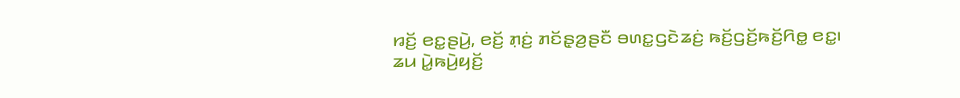ꤙꤢꤩ꤬ ꤕꤢ꤭ꤔꤣꤧ꤬, ꤕꤢꤩ꤬ ꤊ꤫ꤢꤦ꤬ ꤊꤢꤩꤔ꤫ꤤ꤬ꤔꤢꤪ ꤋꤛꤢ꤭ꤞꤢꤧꤘꤢꤦ꤬ ꤒꤢꤩ꤬ꤞꤢꤩ꤬ꤒꤢꤩ꤬ꤖꤥ꤭ ꤕꤢ꤭꤯
ꤘꤣ ꤣꤧ꤭ꤒꤣꤧ꤬ꤟꤢꤩ꤬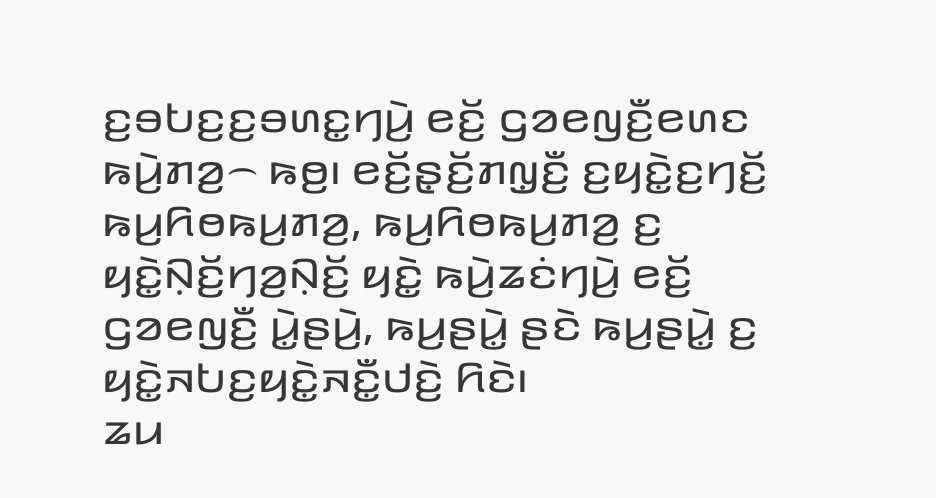ꤢ꤬ꤋꤝꤢ꤬ꤢ꤬ꤋꤛꤢ꤭ꤚꤣꤧ꤬ ꤕꤢꤩ꤬ ꤞꤤꤕꤜꤢꤪ꤬ꤕꤛꤢ ꤒꤣꤧ꤬ꤊꤤ꤬꤮ ꤒꤥ꤬꤯ ꤕꤢꤩ꤬ꤔ꤫ꤢꤩ꤬ꤊꤜ꤫ꤢꤪ꤬ ꤢ꤬ꤟꤢꤧ꤭ꤢ꤬ꤚꤢꤩ꤬ ꤒꤣ꤬ꤖꤥꤒꤣ꤬ꤊꤤ꤬, ꤒꤣ꤬ꤖꤥꤒꤣ꤬ꤊꤤ꤬ ꤢ꤬ ꤟꤢꤧ꤭ꤡ꤫ꤢꤩ꤬ꤚꤤ꤬ꤡ꤫ꤢꤩ꤬ ꤟꤢꤧ꤭ ꤒꤣꤧ꤬ꤘꤢꤦꤚꤣꤧ꤬ ꤕꤢꤩ꤬ ꤞꤤꤕꤜꤢꤪ꤬ ꤣꤧ꤭ꤔꤣꤧ꤬, ꤒꤣ꤬ꤔꤣꤧ꤭ ꤔꤢꤧ ꤒꤣ꤬ꤔꤣꤧ꤭ ꤢ꤬ ꤟꤢꤧ꤭ꤏꤝꤢ꤬ꤟꤢꤧ꤭ꤏꤢꤪ꤭ꤓꤢꤧ꤬ ꤖꤢꤧ꤯
ꤘꤣ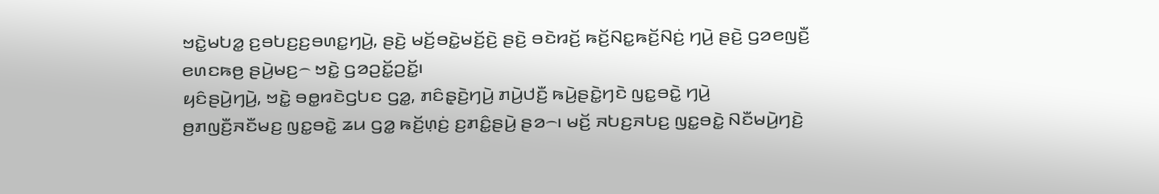ꤠꤢꤧ꤭ꤗꤝꤤ꤭ ꤢ꤬ꤋꤝꤢ꤬ꤢ꤬ꤋꤛꤢ꤭ꤚꤣꤧ꤬, ꤔꤢꤧ꤬ ꤗꤢꤩ꤬ꤋꤢꤧ꤭ꤗꤢꤩ꤬ꤢꤧ꤬ ꤔꤢꤧ꤬ ꤋꤢꤧꤙꤢꤩ꤬ ꤒꤢꤩ꤬ꤡꤢ꤭ꤒꤢꤩ꤬ꤡꤢꤦ꤬ ꤚꤣꤧ꤬ ꤔꤢꤧ꤬ ꤞꤤꤕꤜꤢꤪ꤬ ꤕꤛꤢꤒꤥ꤬ ꤔꤣꤧ꤬ꤗꤢ꤬꤮ ꤠꤢꤧ꤭ ꤞꤤꤑꤢꤩ꤭ꤑꤢꤩ꤭꤯
ꤟꤢꤨꤔꤣꤧ꤬ꤚꤣꤧ꤬, ꤠꤢꤧ꤭ ꤋꤥ꤭ꤙꤢꤧꤞꤝꤢ ꤞꤤ꤭, ꤊꤢꤨꤔ꤫ꤢꤧ꤬ꤚꤣꤧ꤬ ꤊꤣꤧ꤬ꤓꤢꤪ꤬ ꤒꤣꤧ꤬ꤔꤢꤧ꤭ꤚꤢꤧ ꤜꤢ꤭ꤋꤢꤧ꤭ ꤚꤣꤧ꤬ ꤥ꤬ꤊꤜꤢꤪ꤬ꤏꤢꤪꤗꤢ꤬ ꤜꤢ꤭ꤋꤢꤧ꤭ ꤘꤣ ꤞꤤ꤭ ꤒꤢꤩ꤬ꤛ꤫ꤢꤦ꤬ ꤢ꤬ꤊꤢꤨ꤭ꤔꤣꤧ꤬ ꤔꤤ꤮꤯ ꤗꤢꤩ꤬ ꤏꤝꤢ꤬ꤏꤝꤢ꤬ ꤜꤢ꤭ꤋꤢꤧ꤭ ꤡꤢꤪꤗꤣꤧ꤬ꤚꤢꤧ꤬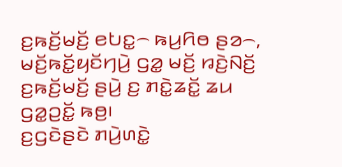ꤢ꤬ꤒꤢꤩ꤬ꤗꤢꤩ꤬ ꤕꤝꤢ꤭꤮ ꤒꤣ꤬ꤖꤥ ꤔꤤ꤮, ꤗꤢꤩ꤬ꤒꤢꤩ꤭ꤟꤢꤩꤚꤣꤧ꤬ ꤞꤤ꤭ ꤗꤢꤩ꤬ ꤙꤢꤧ꤬ꤡꤢꤩ꤬ ꤢ꤬ꤒꤢꤩ꤬ꤗꤢꤩ꤬ ꤔꤣꤧ꤬ ꤢ꤬ ꤊꤢꤧ꤭ꤘꤢꤩ꤭ ꤘꤣ ꤞꤤ꤭ꤑꤢꤩ꤭ ꤒꤥ꤬꤯
ꤢ꤬ꤞꤢꤧꤔꤢꤧ ꤊꤣꤧ꤬ꤛꤢꤧ꤭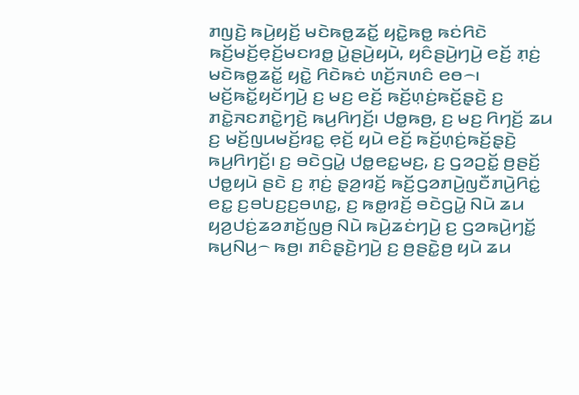ꤊꤜꤢꤧ꤬ ꤒꤣꤧ꤬ꤟꤢꤩ꤬ ꤗꤢꤧꤒꤥ꤭ꤘꤢꤩ꤭ ꤟꤢꤧ꤭ꤒꤥ꤭ ꤒꤢꤦꤖꤢꤧ ꤒꤢꤩ꤬ꤗꤢꤩ꤬ꤕ꤫ꤢꤩ꤬ꤗꤢꤙꤥ꤭ ꤣꤧ꤭ꤔꤣꤧ꤬ꤟꤣꤧ, ꤟꤢꤨꤔꤣꤧ꤬ꤚꤣꤧ꤬ ꤕꤢꤩ꤬ ꤊ꤫ꤢꤦ꤬ ꤗꤢꤧꤒꤥ꤭ꤘꤢꤩ꤭ ꤟꤢꤧ꤭ ꤖꤢꤧꤒꤢꤦ ꤛꤢꤩ꤬ꤏꤛꤢꤨ ꤕꤥ꤮꤯ ꤗꤢꤩ꤬ꤒꤢꤩ꤭ꤟꤢꤩꤚꤣꤧ꤬ ꤢ꤬ ꤗꤢ꤬ ꤕꤢꤩ꤬ ꤒꤢꤩ꤬ꤛ꤫ꤢꤦ꤬ꤒꤢꤩ꤬ꤔ꤫ꤢꤧ꤬ ꤢ꤬ ꤊꤢꤧ꤭ꤏꤢꤊꤢꤧ꤭ꤚꤢꤧ꤬ ꤒꤣ꤬ꤖꤚꤢꤩ꤬꤯ ꤓꤥ꤭ꤒꤥ꤬, ꤢ꤬ ꤗꤢ꤬ ꤖꤚꤢꤩ꤬ ꤘꤣ ꤢ꤬ ꤗꤢꤩ꤬ꤜꤣꤗꤢꤩ꤬ꤙꤢ꤭ ꤕ꤫ꤢꤩ꤬ ꤟꤣꤧ ꤕꤢꤩ꤬ ꤒꤢꤩ꤬ꤛ꤫ꤢꤦ꤬ꤒꤢꤩ꤬ꤔ꤫ꤢꤧ꤬ ꤒꤣ꤬ꤖꤚꤢꤩ꤬꤯ ꤢ꤬ ꤋꤢꤧꤞꤣꤧ꤭ ꤓꤥ꤭ꤕꤢ꤭ꤗꤢ꤬, ꤢ꤬ ꤞꤤꤑꤢꤩ꤭ ꤥ꤬ꤔꤢꤩ꤬ ꤓꤥ꤭ꤟꤣꤧ ꤔꤢꤧ ꤢ꤬ ꤊ꤫ꤢꤦ꤬ ꤔ꤫ꤤ꤬ꤙꤢꤩ꤬ ꤒꤢꤩ꤬ꤞꤤꤊꤣꤧ꤬ꤜꤢꤪꤊꤣꤧ꤬ꤖꤢꤦ꤭ ꤕꤢ꤭ ꤢ꤬ꤋꤝꤢ꤬ꤢ꤬ꤋꤛꤢ꤭, ꤢ꤬ ꤒꤥ꤭ꤙꤢꤩ꤬ ꤋꤢꤧꤞꤣꤧ꤭ ꤡꤣꤧ ꤘꤣ ꤟꤤ꤬ꤓꤢꤦ꤬ꤘꤤꤊꤢꤩ꤬ꤜꤥ꤬ ꤡꤣꤧ ꤒꤣꤧ꤬ꤘꤢꤦꤚꤣꤧ꤬ ꤢ꤬ ꤞꤤꤒꤣꤧ꤬ꤚꤢꤩ꤭ ꤒꤣ꤬ꤡꤣ꤬꤮ ꤒꤥ꤬꤯ ꤊꤢꤨꤔ꤫ꤢꤧ꤬ꤚꤣꤧ꤬ ꤢ꤬ ꤥ꤬ꤔꤢꤧ꤭ꤥ꤬ ꤟꤣꤧ ꤘꤣ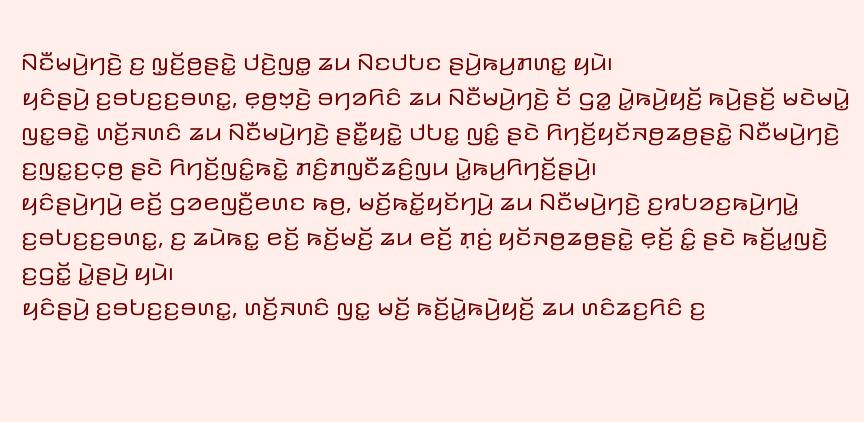ꤡꤢꤪꤗꤣꤧ꤬ꤚꤢꤧ꤬ ꤢ꤬ ꤜ꤫ꤢꤩ꤬ꤥ꤬ꤔꤢꤧ꤭ ꤓꤢꤧ꤬ꤜꤥ꤭ ꤘꤣ ꤡꤢꤓꤝꤢ ꤔꤣꤧ꤬ꤒꤣ꤬ꤊꤛꤢ꤭ ꤟꤣꤧ꤯
ꤟꤢꤨꤔꤣꤧ꤬ ꤢ꤬ꤋꤝꤢ꤬ꤢ꤬ꤋꤛꤢ꤭, ꤕ꤫ꤥ꤬ꤠ꤫ꤢꤧ꤬ ꤋꤚꤤꤖꤢꤨ ꤘꤣ ꤡꤢꤪꤗꤣꤧ꤬ꤚꤢꤧ꤬ ꤢꤩ ꤞꤤ꤭ ꤣꤧ꤭ꤒꤣꤧ꤬ꤟꤢꤩ꤬ ꤒꤣꤧ꤬ꤔꤢꤩ꤬ ꤗꤢꤧꤗꤣꤧ꤭ ꤜꤢ꤭ꤋꤢꤧ꤭ ꤛꤢꤩ꤬ꤏꤛꤢꤨ ꤘꤣ ꤡꤢꤪꤗꤣꤧ꤬ꤚꤢꤧ꤬ ꤔꤢꤪ꤭ꤟꤢꤧ꤭ ꤓꤝꤢ꤭ ꤜꤢꤨ꤭ ꤔꤢꤧ ꤖꤚꤢꤩ꤬ꤟꤢꤩꤏꤥ꤬ꤘꤥ꤬ꤔꤢꤧ꤭ ꤡꤢꤪꤗꤣꤧ꤬ꤚꤢꤧ꤬ ꤢ꤬ꤜꤢ꤭ꤢ꤬ꤍ꤫ꤥ꤬ ꤔꤢꤧ ꤖꤚꤢꤩ꤬ꤜꤢꤨ꤭ꤒꤢꤧ꤭ ꤊꤢꤨ꤬ꤊꤜꤢꤪꤘꤢꤨ꤬ꤜꤣ ꤣꤧ꤭ꤒꤣ꤬ꤖꤚꤢꤩ꤬ꤔꤣꤧ꤬꤯
ꤟꤢꤨꤔꤣꤧ꤬ꤚꤣꤧ꤬ ꤕꤢꤩ꤬ ꤞꤤꤕꤜꤢꤪ꤬ꤕꤛꤢ ꤒꤥ꤬, ꤗꤢꤩ꤬ꤒꤢꤩ꤭ꤟꤢꤩꤚꤣꤧ꤬ ꤘꤣ ꤡꤢꤪꤗꤣꤧ꤬ꤚꤢꤧ꤬ ꤢ꤬ꤙꤝꤤꤢ꤬ꤒꤣꤧ꤬ꤚꤣꤧ꤭ ꤢ꤬ꤋꤝꤢ꤬ꤢ꤬ꤋꤛꤢ꤭, ꤢ꤬ ꤘꤣꤧꤒꤢ꤭ ꤕꤢꤩ꤬ ꤒꤢꤩ꤬ꤗꤢꤩ꤬ ꤘꤣ ꤕꤢꤩ꤬ ꤊ꤫ꤢꤦ꤬ ꤟꤢꤩꤏꤥ꤬ꤘꤥ꤬ꤔꤢꤧ꤭ ꤕ꤫ꤢꤩ꤬ ꤢꤨ꤭ ꤔꤢꤧ ꤒꤢꤩ꤬ꤣ꤭ꤜꤢꤧ꤬ ꤢ꤬ꤞꤢꤩ꤭ ꤣꤧ꤭ꤔꤣꤧ꤬ ꤟꤣꤧ꤯
ꤟꤢꤨꤔꤣꤧ꤬ ꤢ꤬ꤋꤝꤢ꤬ꤢ꤬ꤋꤛꤢ꤭, ꤛꤢꤩ꤬ꤏꤛꤢꤨ ꤜꤢ꤭ ꤗꤢꤩ꤬ ꤒꤢꤩ꤬ꤣꤧ꤭ꤒꤣꤧ꤬ꤟꤢꤩ꤬ ꤘꤣ ꤛꤢꤨꤘꤢ꤬ꤖꤢꤨ ꤢ꤬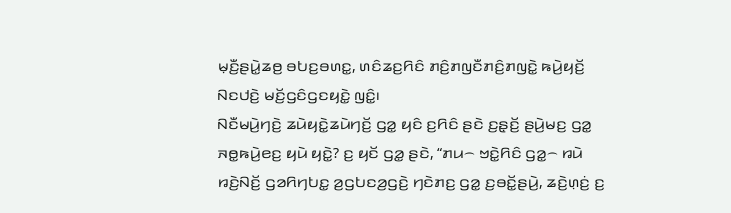ꤗ꤫ꤢꤪ꤬ꤔꤣꤧ꤭ꤘꤥ꤬ ꤋꤝꤢ꤬ꤋꤛꤢ꤭, ꤛꤢꤨꤘꤢ꤬ꤖꤢꤨ ꤊꤢꤨ꤬ꤊꤜꤢꤪꤊꤢꤨ꤬ꤊꤜꤢꤧ꤭ ꤒꤣꤧ꤬ꤟꤢꤩ꤬ ꤡꤢꤓꤢꤧ꤬ ꤗꤢꤩ꤬ꤞꤢꤨꤞꤢꤟꤢꤧ꤭ ꤜꤢꤨ꤭꤯
ꤡꤢꤪꤗꤣꤧ꤬ꤚꤢꤧ꤬ ꤘꤣꤧꤟꤢꤧ꤭ꤘꤣꤧꤚꤢꤩ꤬ ꤞꤤ꤭ ꤟꤢꤨ ꤢ꤬ꤖꤢꤨ ꤔꤢꤧ ꤢ꤬ꤔ꤫ꤢꤩ꤬ ꤔꤣꤧ꤬ꤗꤢ꤬ ꤞꤤ꤭ ꤏꤥ꤭ꤒꤣꤧ꤬ꤕꤢ꤬ ꤟꤣꤧ ꤟꤢꤧ꤭? ꤢ꤬ ꤟꤢꤩ ꤞꤤ꤭ ꤔꤢꤧ, “ꤊꤣ꤮ ꤠꤢꤧ꤭ꤖꤢꤨ ꤞꤤ꤭꤮ ꤙꤣꤧ ꤙꤢꤧ꤬ꤡꤢꤩ꤬ ꤞꤤꤖꤚꤝꤢ꤭ ꤤ꤬ꤞꤝꤢꤤ꤬ꤞꤢꤧ꤬ ꤚꤢꤧꤊꤢ꤬ ꤞꤤ꤭ ꤢ꤬ꤋꤢꤩ꤭ꤔꤣꤧ꤬, ꤘꤢꤧ꤬ꤛ꤫ꤢꤦ꤬ ꤢ꤬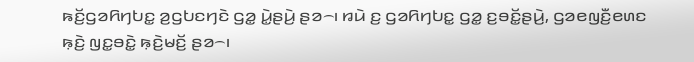ꤒꤢꤩ꤬ꤞꤤꤖꤚꤝꤢ꤭ ꤤ꤬ꤞꤝꤢꤚꤢꤧ ꤞꤤ꤭ ꤣꤧ꤭ꤔꤣꤧ꤬ ꤔꤤ꤮꤯ ꤙꤣꤧ ꤢ꤬ ꤞꤤꤖꤚꤝꤢ꤭ ꤞꤤ꤭ ꤢ꤬ꤋꤢꤩ꤭ꤔꤣꤧ꤬, ꤞꤤꤕꤜꤢꤪ꤬ꤕꤛꤢ ꤒ꤫ꤢꤧ꤬ ꤜꤢ꤭ꤋꤢꤧ꤭ ꤒ꤫ꤢꤧ꤬ꤗꤢꤩ꤬ ꤔꤤ꤮꤯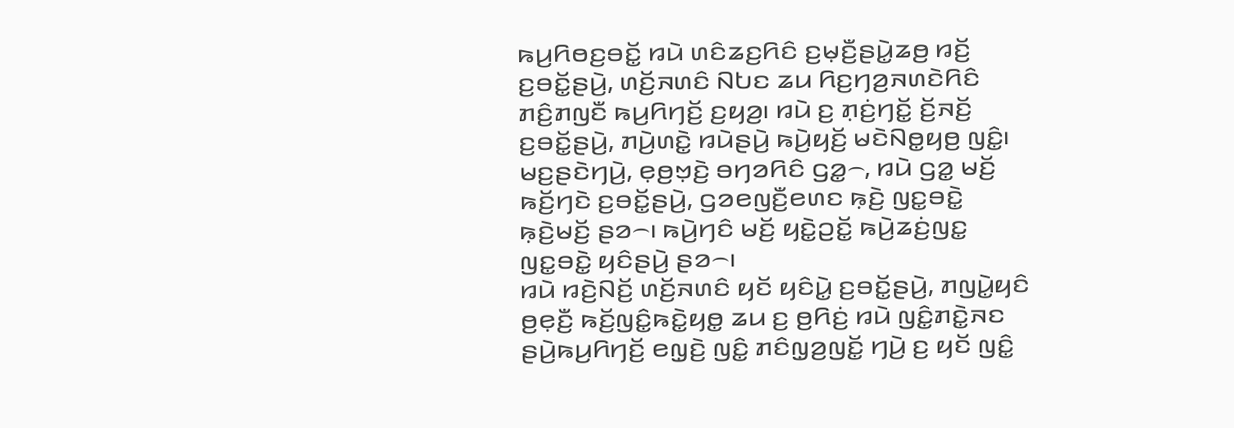ꤒꤣ꤬ꤖꤥꤢ꤬ꤋꤢꤩ꤭ ꤙꤣꤧ ꤛꤢꤨꤘꤢ꤬ꤖꤢꤨ ꤢ꤬ꤗ꤫ꤢꤪ꤬ꤔꤣꤧ꤭ꤘꤥ꤬ ꤙꤢꤩ꤬ ꤢ꤬ꤋꤢꤩ꤭ꤔꤣꤧ꤬, ꤛꤢꤩ꤬ꤏꤛꤢꤨ ꤡꤝꤢ ꤘꤣ ꤖꤢ꤬ꤚꤤ꤬ꤏꤛꤢꤧꤖꤢꤨ ꤊꤢꤨ꤬ꤊꤜꤢꤪ ꤒꤣ꤬ꤖꤚꤢꤩ꤬ ꤢ꤬ꤟꤤ꤬꤯ ꤙꤣꤧ ꤢ꤬ ꤊ꤫ꤢꤦ꤬ꤚꤢꤩ꤭ ꤢꤩ꤬ꤏꤢꤩ꤬ ꤢ꤬ꤋꤢꤩ꤭ꤔꤣꤧ꤬, ꤊꤣꤧ꤬ꤛꤢꤧ꤭ ꤙꤣꤧꤔꤣꤧ꤬ ꤒꤣꤧ꤬ꤟꤢꤩ꤬ ꤗꤢꤧꤡꤥ꤭ꤟꤥ꤬ ꤜꤢꤨ꤭꤯
ꤗꤢ꤬ꤔꤢꤧꤚꤣꤧ꤬, ꤕ꤫ꤥ꤬ꤠ꤫ꤢꤧ꤬ ꤋꤚꤤꤖꤢꤨ ꤞꤤ꤭꤮, ꤙꤣꤧ ꤞꤤ꤭ ꤗꤢꤩ꤬ ꤒꤢꤩ꤬ꤚꤢꤧ ꤢ꤬ꤋꤢꤩ꤭ꤔꤣꤧ꤬, ꤞꤤꤕꤜꤢꤪ꤬ꤕꤛꤢ ꤒ꤫ꤢꤧ꤬ ꤜꤢ꤭ꤋꤢꤧ꤭ ꤒ꤫ꤢꤧ꤬ꤗꤢꤩ꤬ ꤔꤤ꤮꤯ ꤒꤣꤧ꤬ꤚꤢꤨ ꤗꤢꤩ꤬ ꤟꤢꤧ꤭ꤑꤢꤩ꤭ ꤒꤣꤧ꤬ꤘꤢꤦ꤬ꤜꤢ꤭ ꤜꤢ꤭ꤋꤢꤧ꤭ ꤟꤢꤨꤔꤣꤧ꤬ ꤔꤤ꤮꤯
ꤙꤣꤧ ꤙꤢꤧ꤬ꤡꤢꤩ꤬ ꤛꤢꤩ꤬ꤏꤛꤢꤨ ꤟꤢꤩ ꤟꤢꤨꤣꤧ꤭ ꤢ꤬ꤋꤢꤩ꤭ꤔꤣꤧ꤬, ꤊꤜꤣꤧ꤭ꤟꤢꤨ ꤥ꤬ꤕ꤫ꤢꤪ꤬ ꤒꤢꤩ꤬ꤜꤢꤨ꤭ꤒꤢꤧ꤭ꤟꤥ꤭ ꤘꤣ ꤢ꤬ ꤥ꤬ꤖꤢꤦ꤬ ꤙꤣꤧ ꤜꤢꤨ꤭ꤊꤢꤧ꤭ꤏꤢ ꤔꤣꤧ꤬ꤒꤣ꤬ꤖꤚꤢꤩ꤬ ꤕꤜ꤫ꤢꤧ꤬ ꤜꤢꤨ꤭ ꤊꤢꤨꤜ꤫ꤤ꤬ꤜꤢꤩ꤭ ꤚꤣꤧ꤬ ꤢ꤬ ꤟꤢꤩ ꤜꤢꤨ꤭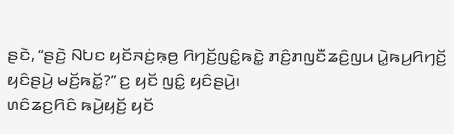ꤔꤢꤧ, “ꤔꤢꤧ꤬ ꤡꤝꤢ ꤟꤢꤩꤏꤢꤦ꤬ꤒ꤫ꤥ꤬ ꤖꤚꤢꤩ꤬ꤜꤢꤨ꤭ꤒꤢꤧ꤭ ꤊꤢꤨ꤬ꤊꤜꤢꤪꤘꤢꤨ꤬ꤜꤣ ꤣꤧ꤭ꤒꤣ꤬ꤖꤚꤢꤩ꤬ ꤟꤢꤨꤔꤣꤧ꤬ ꤗꤢꤩ꤬ꤒꤢꤩ꤭?” ꤢ꤬ ꤟꤢꤩ ꤜꤢꤨ꤭ ꤟꤢꤨꤔꤣꤧ꤬꤯
ꤛꤢꤨꤘꤢ꤬ꤖꤢꤨ ꤒꤣꤧ꤬ꤟꤢꤩ꤬ ꤟꤢꤩ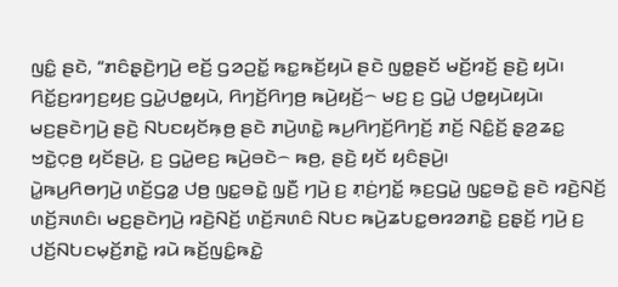ꤜꤢꤨ꤭ ꤔꤢꤧ, “ꤊꤢꤨꤔ꤫ꤢꤧ꤬ꤚꤣꤧ꤬ ꤕꤢꤩ꤬ ꤞꤤꤑꤢꤩ꤭ ꤒꤢ꤭ꤒꤢꤩ꤬ꤟꤣꤧ ꤔꤢꤧ ꤜꤥ꤭ꤔꤢꤩ ꤗꤢꤩ꤬ꤙꤢꤩ꤬ ꤔꤢꤧ꤬ ꤟꤣꤧ꤯ ꤖꤢꤩ꤭ꤢ꤬ꤙꤚꤢ꤬ꤟꤢ꤬ ꤞꤣꤧ꤭ꤓꤥ꤭ꤟꤣꤧ, ꤖꤚꤢꤩ꤬ꤖꤚꤥ꤬ ꤒꤣꤧ꤬ꤟꤢꤩ꤬꤮ ꤗꤢ꤬ ꤢ꤬ ꤞꤣꤧ꤭ ꤓꤥ꤭ꤟꤣꤧꤟꤣꤧ꤯ ꤗꤢ꤬ꤔꤢꤧꤚꤣꤧ꤬ ꤔꤢꤧ꤬ ꤡꤝꤢꤟꤢꤩꤒ꤫ꤥ꤬ ꤔꤢꤧ ꤊꤣꤧ꤬ꤛꤢꤧ꤭ ꤒꤣ꤬ꤖꤚꤢꤩ꤬ꤖꤚꤢꤩ꤬ ꤊꤢꤩ꤬ ꤡꤢꤨ꤭ꤢꤩ꤬ ꤔ꤫ꤤ꤬ꤘꤢ꤭ ꤠꤢꤧ꤭ꤍ꤫ꤥ꤬ ꤟꤢꤩꤔꤣꤧ꤬, ꤢ꤬ ꤞꤣꤧ꤭ꤕꤢ꤬ ꤒꤣꤧ꤬ꤋꤢꤧ꤮ ꤒꤥ꤬, ꤔꤢꤧ꤬ ꤟꤢꤩ ꤟꤢꤨꤔꤣꤧ꤬꤯
ꤣꤧ꤭ꤒꤣ꤬ꤖꤥꤚꤣꤧ꤬ ꤛꤢꤩ꤬ꤞꤤ꤭ ꤓꤥ꤬ ꤜꤢ꤭ꤋꤢꤧ꤭ ꤜ꤫ꤢꤪ꤬ ꤚꤣꤧ꤬ ꤢ꤬ ꤊ꤫ꤢꤦ꤬ꤚꤢꤩ꤭ ꤒ꤫ꤢ꤬ꤞꤣꤧ꤭ ꤜꤢ꤭ꤋꤢꤧ꤭ ꤔꤢꤧ ꤙꤢꤧ꤬ꤡꤢꤩ꤬ ꤛꤢꤩ꤬ꤏꤛꤢꤨ꤯ ꤗꤢ꤬ꤔꤢꤧꤚꤣꤧ꤬ ꤙꤢꤧ꤬ꤡꤢꤩ꤬ ꤛꤢꤩ꤬ꤏꤛꤢꤨ ꤡꤝꤢ ꤒꤣꤧ꤬ꤘꤝꤢ꤭ꤥꤙꤤꤊꤢꤧ꤭ ꤢ꤬ꤔ꤫ꤢꤩ꤬ ꤚꤣꤧ꤬ ꤢ꤬ ꤓꤢꤩ꤬ꤡꤝꤢꤗ꤫ꤢꤩ꤬ꤊꤢꤧ꤭ ꤙꤣꤧ ꤒꤢꤩ꤬ꤜꤢꤨ꤭ꤒꤢꤧ꤭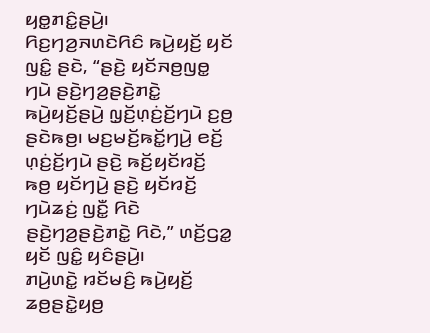ꤟꤥ꤭ꤊꤢꤨ꤭ꤔꤣꤧ꤬꤯
ꤖꤢ꤬ꤚꤤ꤬ꤏꤛꤢꤧꤖꤢꤨ ꤒꤣꤧ꤬ꤟꤢꤩ꤬ ꤟꤢꤩ ꤜꤢꤨ꤭ ꤔꤢꤧ, “ꤔꤢꤧ꤬ ꤟꤢꤩꤏꤥ꤬ꤜꤥ꤭ ꤚꤣꤧ ꤔꤢꤧ꤬ꤚꤤ꤬ꤔꤢꤧ꤬ꤊꤢꤧ꤭ ꤒꤣꤧ꤬ꤟꤢꤩ꤬ꤔꤣꤧ꤬ ꤜ꤫ꤢꤩ꤬ꤛ꤫ꤢꤦ꤬ꤢꤩ꤬ꤚꤣꤧ ꤢ꤬ꤥ꤬ ꤔꤢꤧꤒꤥ꤬꤯ ꤗꤢ꤬ꤗꤢꤩ꤬ꤒꤢꤩ꤭ꤚꤣꤧ꤬ ꤕꤢꤩ꤬ ꤛ꤫ꤢꤦ꤬ꤢꤩ꤬ꤚꤣꤧ ꤔꤢꤧ꤬ ꤒꤢꤩ꤬ꤟꤢꤩꤙꤢꤩ꤬ ꤒꤥ꤬ ꤟꤢꤩꤚꤣꤧ꤬ ꤔꤢꤧ꤬ ꤟꤢꤩꤙꤢꤩ꤬ ꤚꤣꤧꤘꤢꤦ꤬ ꤜꤢꤪ꤭ ꤖꤢꤧ ꤔꤢꤧ꤬ꤚꤤ꤬ꤔꤢꤧ꤬ꤊꤢꤧ꤭ ꤖꤢꤧ,” ꤛꤢꤩ꤬ꤞꤤ꤭ ꤟꤢꤩ ꤜꤢꤨ꤭ ꤟꤢꤨꤔꤣꤧ꤬꤯
ꤊꤣꤧ꤬ꤛꤢꤧ꤭ ꤙꤢꤩꤗꤢꤨ꤬ ꤒꤣꤧ꤬ꤟꤢꤩ꤬ ꤘꤥ꤬ꤔꤢꤧ꤭ꤟꤥ꤬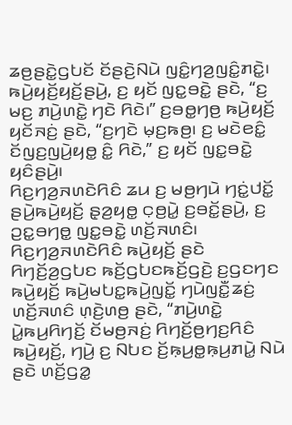ꤘꤥ꤬ꤔꤢꤧ꤭ꤞꤝꤢꤩ ꤢꤩꤔꤢꤧ꤬ꤡꤣꤧ ꤜꤢꤨ꤭ꤚꤤ꤬ꤜꤢꤨ꤭ꤊꤢꤧ꤭꤯ ꤒꤣꤧ꤬ꤟꤢꤩ꤬ꤟꤢꤩ꤬ꤔꤣꤧ꤬, ꤢ꤬ ꤟꤢꤩ ꤜꤢ꤭ꤋꤢꤧ꤭ ꤔꤢꤧ, “ꤢ꤬ ꤗꤢ꤬ ꤊꤣꤧ꤬ꤛꤢꤧ꤭ ꤚꤢꤧ ꤖꤢꤧ꤯” ꤢ꤬ꤋꤥ꤭ꤚꤥ꤬ ꤒꤣꤧ꤬ꤟꤢꤩ꤬ ꤟꤢꤩꤏꤢꤦ꤬ ꤔꤢꤧ, “ꤢ꤬ꤚꤢꤧ ꤗ꤫ꤢ꤬ꤒꤥ꤬꤯ ꤢ꤬ ꤗꤢꤧꤕꤢꤨ꤭ ꤢꤩꤜꤢ꤬ꤜꤣꤧ꤬ꤟꤥ꤭ ꤢꤨ꤭ ꤖꤢꤧ,” ꤢ꤬ ꤟꤢꤩ ꤜꤢ꤭ꤋꤢꤧ꤭ ꤟꤢꤨꤔꤣꤧ꤬꤯
ꤖꤢ꤬ꤚꤤ꤬ꤏꤛꤢꤧꤖꤢꤨ ꤘꤣ ꤢ꤬ ꤗꤥ꤬ꤚꤣꤧ ꤚꤢꤦ꤭ꤓꤢꤩ꤭ ꤔꤣꤧ꤬ꤒꤣꤧ꤬ꤟꤢꤩ꤬ ꤔ꤫ꤤ꤬ꤟꤥ꤭ ꤍ꤫ꤥ꤬ꤣꤧ꤭ ꤢ꤬ꤋꤢꤩ꤭ꤔꤣꤧ꤬, ꤢ꤬ ꤑꤢ꤭ꤋꤚꤥ꤭ ꤜꤢ꤭ꤋꤢꤧ꤭ ꤛꤢꤩ꤬ꤏꤛꤢꤨ꤯
ꤖꤢ꤬ꤚꤤ꤬ꤏꤛꤢꤧꤖꤢꤨ ꤒꤣꤧ꤬ꤟꤢꤩ꤬ ꤔꤢꤧ ꤖꤚꤢꤩ꤬ꤤ꤬ꤞꤝꤢ ꤒꤢꤩ꤬ꤞꤝꤢꤒꤢꤩ꤬ꤞꤢꤧ꤬ ꤢ꤬ꤞꤢꤚꤢ ꤒꤣꤧ꤬ꤟꤢꤩ꤬ ꤒꤣꤧ꤬ꤗꤝꤢ꤭ꤒꤣꤧ꤬ꤜꤢꤩ꤭ ꤚꤣꤧꤜꤢꤪ꤭ꤘꤢꤦ꤬ ꤛꤢꤩ꤬ꤏꤛꤢꤨ ꤛ꤫ꤢꤧ꤬ꤛꤥ꤬ ꤔꤢꤧ, “ꤊꤣꤧ꤬ꤛꤢꤧ꤭ ꤣꤧ꤭ꤒꤣ꤬ꤖꤚꤢꤩ꤬ ꤢꤩꤗꤥ꤬ꤏꤢꤦ꤬ ꤖꤚꤢꤩ꤬ꤥ꤬ꤚꤢ꤬ꤖꤢꤨ ꤒꤣꤧ꤬ꤟꤢꤩ꤬, ꤚꤣꤧ꤬ ꤢ꤬ ꤡꤝꤢ ꤢꤩ꤬ꤒ꤫ꤣ꤬ꤥ꤭ꤒ꤫ꤣ꤬ꤊꤣꤧ꤭ ꤡꤣꤧ ꤔꤢꤧ ꤛꤢꤩ꤬ꤞꤤ꤭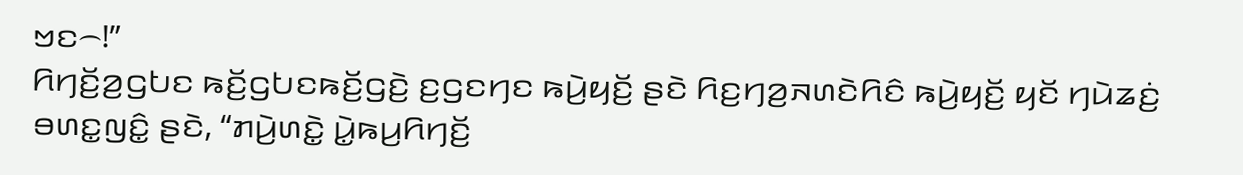ꤠꤢ꤮!”
ꤖꤚꤢꤩ꤬ꤤ꤬ꤞꤝꤢ ꤒꤢꤩ꤬ꤞꤝꤢꤒꤢꤩ꤬ꤞꤢꤧ꤬ ꤢ꤬ꤞꤢꤚꤢ ꤒꤣꤧ꤬ꤟꤢꤩ꤬ ꤔꤢꤧ ꤖꤢ꤬ꤚꤤ꤬ꤏꤛꤢꤧꤖꤢꤨ ꤒꤣꤧ꤬ꤟꤢꤩ꤬ ꤟꤢꤩ ꤚꤣꤧꤘꤢꤦ꤬ ꤋꤛꤢ꤭ꤜꤢꤨ꤭ ꤔꤢꤧ, “ꤊꤣꤧ꤬ꤛꤢꤧ꤭ ꤣꤧ꤭ꤒꤣ꤬ꤖꤚꤢꤩ꤬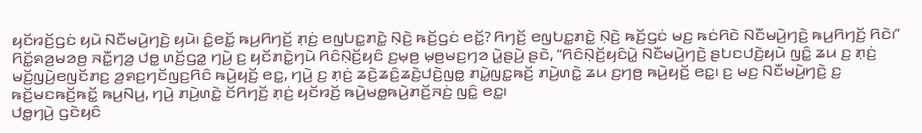ꤟꤢꤩꤙꤢꤩ꤬ꤞꤢꤦ ꤟꤣꤧ ꤡꤢꤪꤗꤣꤧ꤬ꤚꤢꤧ꤬ ꤟꤣꤧ꤯ ꤢꤨ꤭ꤕꤢꤩ꤭ ꤒꤣ꤬ꤖꤚꤢꤩ꤬ ꤊ꤫ꤢꤦ꤬ ꤕꤜꤝꤢ꤭ꤊꤢꤧ꤭ ꤡ꤫ꤢꤧ꤬ ꤒꤢꤩ꤬ꤞꤢꤦ ꤕꤢꤩ꤭? ꤖꤚꤢꤩ꤬ ꤕꤜꤝꤢ꤭ꤊꤢꤧ꤭ ꤡ꤫ꤢꤧ꤬ ꤒꤢꤩ꤬ꤞꤢꤦ ꤗꤢ꤬ ꤒꤢꤦꤖꤢꤧ ꤡꤢꤪꤗꤣꤧ꤬ꤚꤢꤧ꤬ ꤒꤣ꤬ꤖꤚꤢꤩ꤬ ꤖꤢꤧ꤯”
ꤖꤢꤩ꤭ꤎꤤ꤬ꤗꤤꤥ꤬ ꤏꤢꤪ꤭ꤚꤤ꤬ ꤓꤥ꤭ ꤛꤢꤩ꤬ꤞꤤ꤭ ꤚꤣꤧ꤬ ꤢ꤬ ꤟꤢꤩꤊꤢꤧ꤭ꤚꤣꤧ ꤖꤢꤨꤡ꤫ꤢꤩ꤬ꤟꤢꤨ ꤢ꤬ꤗ꤫ꤥ꤬ ꤗ꤫ꤥ꤬ꤗꤢ꤬ꤚꤤ ꤣꤧ꤭ꤔꤣꤧ꤬ ꤔꤢꤧ, “ꤖꤢꤨꤡ꤫ꤢꤩ꤬ꤟꤢꤨꤣꤧ꤭ ꤡꤢꤪꤗꤣꤧ꤬ꤚꤢꤧ꤬ ꤔꤝꤢꤓꤢꤧ꤬ꤟꤣꤧ ꤜꤢꤨ꤭ ꤘꤣ ꤢ꤬ ꤊ꤫ꤢꤦ꤬ ꤗꤢꤩ꤬ꤜꤣꤧ꤬ꤕꤜꤢꤩꤊꤢ꤬ ꤤ꤬ꤎꤢ꤬ꤚꤢꤩꤜꤢ꤬ꤖꤢꤨ ꤒꤣꤧ꤬ꤟꤢꤩ꤬ ꤕꤢ꤭, ꤚꤣꤧ꤬ ꤢ꤬ ꤊ꤫ꤢꤦ꤬ ꤘꤢꤧ꤬ꤘꤢꤨ꤬ꤘꤢꤧ꤬ꤓꤢꤧ꤬ꤜꤥ꤭ ꤊꤣꤧ꤭ꤜꤢ꤭ꤒꤢꤩ꤬ ꤊꤣꤧ꤬ꤛꤢꤧ꤭ ꤘꤣ ꤢ꤬ꤚꤥ꤬ ꤒꤣꤧ꤬ꤟꤢꤩ꤬ ꤕꤢ꤭꤯ ꤢ꤬ ꤗꤢ꤬ ꤡꤢꤪꤗꤣꤧ꤬ꤚꤢꤧ꤬ ꤢ꤬ ꤒꤢꤩ꤬ꤗꤢꤒꤢꤩ꤬ꤒꤢꤩ꤭ ꤒꤣ꤬ꤡꤣ꤬, ꤚꤣꤧ꤬ ꤊꤣꤧ꤬ꤛꤢꤧ꤭ ꤢꤩꤖꤚꤢꤩ꤬ ꤊ꤫ꤢꤦ꤬ ꤟꤢꤩꤙꤢꤩ꤬ ꤒꤣꤧ꤬ꤗꤥ꤭ꤒꤣꤧ꤬ꤊꤢꤩ꤬ꤏꤢꤦ꤬ ꤜꤢꤨ꤭ ꤕꤢ꤭꤯
ꤓꤥ꤭ꤚꤣꤧ꤬ ꤞꤢꤧꤟꤢꤨ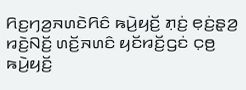ꤖꤢ꤬ꤚꤤ꤬ꤏꤛꤢꤧꤖꤢꤨ ꤒꤣꤧ꤬ꤟꤢꤩ꤬ ꤊ꤫ꤢꤦ꤬ ꤕ꤫ꤢꤦ꤬ꤔ꤫ꤤ꤬ ꤙꤢꤧ꤬ꤡꤢꤩ꤬ ꤛꤢꤩ꤬ꤏꤛꤢꤨ ꤟꤢꤩꤙꤢꤩ꤬ꤞꤢꤦ ꤍ꤫ꤥ꤬ ꤒꤣꤧ꤬ꤟꤢꤩ꤬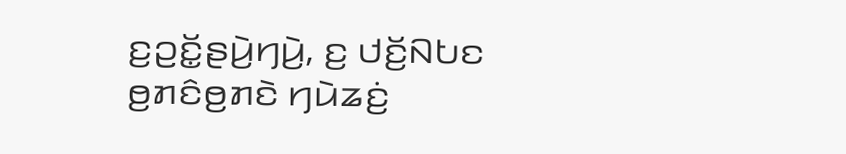ꤢ꤬ꤑꤢꤩ꤭ꤔꤣꤧ꤬ꤚꤣꤧ꤬, ꤢ꤬ ꤓꤢꤩ꤬ꤡꤝꤢ ꤥ꤬ꤊꤢꤨꤥ꤬ꤊꤢꤧ ꤚꤣꤧꤘꤢꤦ꤬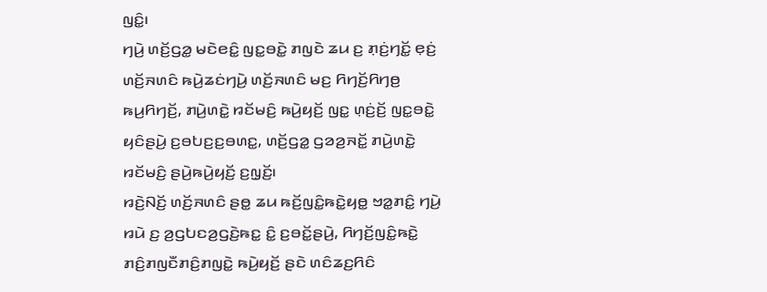ꤜꤢꤨ꤭꤯
ꤚꤣꤧ꤬ ꤛꤢꤩ꤬ꤞꤤ꤭ ꤗꤢꤧꤕꤢꤨ꤭ ꤜꤢ꤭ꤋꤢꤧ꤭ ꤊꤜꤢꤧ ꤘꤣ ꤢ꤬ ꤊ꤫ꤢꤦ꤬ꤚꤢꤩ꤭ ꤕ꤫ꤢꤦ꤬ ꤛꤢꤩ꤬ꤏꤛꤢꤨ ꤒꤣꤧ꤬ꤘꤢꤦꤚꤣꤧ꤬ ꤛꤢꤩ꤬ꤏꤛꤢꤨ ꤗꤢ꤬ ꤖꤚꤢꤩ꤬ꤖꤚꤥ꤬ ꤒꤣ꤬ꤖꤚꤢꤩ꤬, ꤊꤣꤧ꤬ꤛꤢꤧ꤭ ꤙꤢꤩꤗꤢꤨ꤬ ꤒꤣꤧ꤬ꤟꤢꤩ꤬ ꤜꤢ꤭ ꤛ꤫ꤢꤦ꤬ꤢꤩ꤬ ꤜꤢ꤭ꤋꤢꤧ꤭ ꤟꤢꤨꤔꤣꤧ꤬ ꤢ꤬ꤋꤝꤢ꤬ꤢ꤬ꤋꤛꤢ꤭, ꤛꤢꤩ꤬ꤞꤤ꤭ ꤞꤤꤤ꤬ꤏꤢꤩ꤭ ꤊꤣꤧ꤬ꤛꤢꤧ꤭ ꤙꤢꤩꤗꤢꤨ꤬ ꤔꤣꤧ꤬ꤒꤣꤧ꤬ꤟꤢꤩ꤬ ꤢ꤬ꤜ꤫ꤢꤩ꤬꤯
ꤙꤢꤧ꤬ꤡꤢꤩ꤬ ꤛꤢꤩ꤬ꤏꤛꤢꤨ ꤔꤥ꤭ ꤘꤣ ꤒꤢꤩ꤬ꤜꤢꤨ꤭ꤒꤢꤧ꤭ꤟꤥ꤭ ꤠꤤ꤭ꤊꤢꤨ꤭ ꤚꤣꤧ꤬ ꤙꤣꤧ ꤢ꤬ ꤤ꤬ꤞꤝꤢꤤ꤬ꤞꤢꤧ꤬ꤒꤢ꤭ ꤢꤨ꤭ ꤢ꤬ꤋꤢꤩ꤭ꤔꤣꤧ꤬, ꤖꤚꤢꤩ꤬ꤜꤢꤨ꤭ꤒꤢꤧ꤭ ꤊꤢꤨ꤬ꤊꤜꤢꤪꤊꤢꤨ꤬ꤊꤜꤢꤧ꤭ ꤒꤣꤧ꤬ꤟꤢꤩ꤬ ꤔꤢꤧ ꤛꤢꤨꤘꤢ꤬ꤖꤢꤨ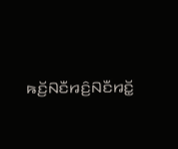ꤒꤢꤩ꤬ꤡꤢꤪꤙꤢꤨ꤬ꤡꤢꤪꤙꤢꤩ꤭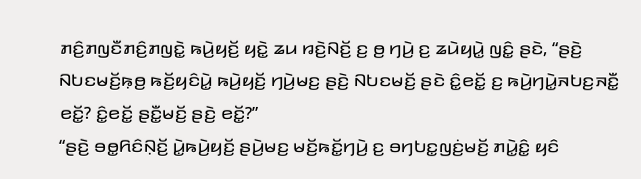ꤊꤢꤨ꤬ꤊꤜꤢꤪꤊꤢꤨ꤬ꤊꤜꤢꤧ꤭ ꤒꤣꤧ꤬ꤟꤢꤩ꤬ ꤟꤢꤧ꤭ ꤘꤣ ꤙꤢꤧ꤬ꤡꤢꤩ꤬ ꤢ꤬ ꤥ꤬ ꤚꤣꤧ꤬ ꤢ꤬ ꤘꤣꤧꤟꤣꤧ꤭ ꤜꤢꤨ꤭ ꤔꤢꤧ, “ꤔꤢꤧ꤬ ꤡꤝꤢꤗꤢꤩ꤬ꤒ꤫ꤥ꤬ ꤒꤢꤩ꤬ꤟꤢꤨꤣꤧ꤭ ꤒꤣꤧ꤬ꤟꤢꤩ꤬ ꤚꤣꤧ꤬ꤗꤢ꤬ ꤔꤢꤧ꤬ ꤡꤝꤢꤗꤢꤩ꤬ ꤔꤢꤧ ꤢꤨ꤭ꤕꤢꤩ꤭ ꤢ꤬ ꤒꤣꤧ꤬ꤚꤣꤧ꤭ꤏꤝꤢ꤬ꤏꤢꤪ꤭ ꤕꤢꤩ꤭? ꤢꤨ꤭ꤕꤢꤩ꤭ ꤔꤢꤪ꤭ꤗꤢꤩ꤬ ꤔꤢꤧ꤬ ꤕꤢꤩ꤭?”
“ꤔꤢꤧ꤬ ꤋꤥ꤭ꤖꤢꤨꤡ꤫ꤢꤩ꤬ ꤣꤧ꤭ꤒꤣꤧ꤬ꤟꤢꤩ꤬ ꤔꤣꤧ꤬ꤗꤢ꤬ ꤗꤢꤩ꤬ꤒꤢꤩ꤭ꤚꤣꤧ꤬ ꤢ꤬ ꤋꤚꤝꤢ꤭ꤜꤢꤦ꤬ꤗꤢꤩ꤬ ꤊꤣꤧ꤭ꤢꤨ꤭ ꤟꤢꤨ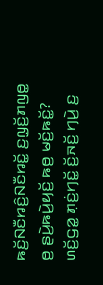ꤒꤢꤩ꤬ꤡꤢꤪꤙꤢꤨ꤬ꤡꤢꤪꤙꤢꤩ꤭ ꤢ꤬ꤜ꤫ꤢꤩ꤬ꤊꤜꤥ꤭ ꤥ꤬ ꤔꤣꤧ꤬ꤒꤣꤧ꤬ꤟꤢꤩ꤬ ꤒꤥ꤬ ꤗꤢꤩ꤬ꤒꤢꤩ꤭? ꤛꤢꤩ꤬ꤞꤤ꤭ ꤊ꤫ꤢꤦ꤬ꤚꤢꤩ꤭ ꤢꤩ꤬ꤏꤢꤩ꤬ ꤚꤣꤧ꤬ ꤢ꤬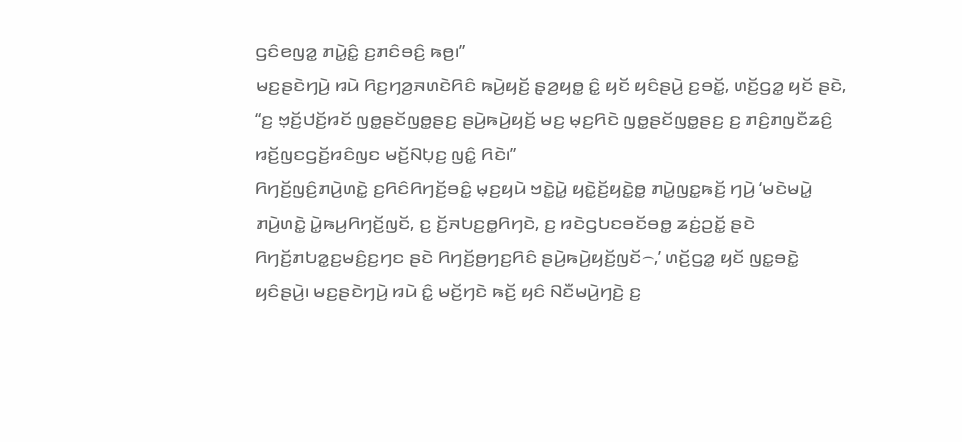ꤞꤢꤨꤕꤜꤤ꤭ ꤊꤣꤧ꤭ꤢꤨ꤭ ꤢ꤬ꤊꤢꤨꤋꤢꤨ꤬ ꤒꤥ꤬꤯”
ꤗꤢ꤬ꤔꤢꤧꤚꤣꤧ꤬ ꤙꤣꤧ ꤖꤢ꤬ꤚꤤ꤬ꤏꤛꤢꤧꤖꤢꤨ ꤒꤣꤧ꤬ꤟꤢꤩ꤬ ꤔ꤫ꤤ꤬ꤟꤥ꤭ ꤢꤨ꤭ ꤟꤢꤩ ꤟꤢꤨꤔꤣꤧ꤬ ꤢ꤬ꤋꤢꤩ꤭, ꤛꤢꤩ꤬ꤞꤤ꤭ ꤟꤢꤩ ꤔꤢꤧ, “ꤢ꤬ ꤠ꤫ꤢꤩ꤬ꤓꤢꤩ꤬ꤙꤢꤩ ꤜꤥ꤭ꤔꤢꤩꤜꤥ꤭ꤔꤢ꤬ ꤔꤣꤧ꤬ꤒꤣꤧ꤬ꤟꤢꤩ꤬ ꤗꤢ꤬ ꤗ꤫ꤢ꤬ꤖꤢꤧ ꤜꤥ꤭ꤔꤢꤩꤜꤥ꤭ꤔꤢ꤬ ꤢ꤬ ꤊꤢꤨ꤬ꤊꤜꤢꤪꤘꤢꤨ꤬ ꤙꤢꤩ꤬ꤜꤢꤞꤢꤩ꤬ꤙꤢꤨꤜꤢ ꤗꤢꤩ꤬ꤡꤝ꤫ꤢ꤬ ꤜꤢꤨ꤭ ꤖꤢꤧ꤯”
ꤖꤚꤢꤩ꤬ꤜꤢꤨ꤬ꤊꤣꤧ꤬ꤛꤢꤧ꤭ ꤢ꤬ꤖꤢꤨꤖꤚꤢꤩ꤬ꤋꤢꤨ꤭ ꤗ꤫ꤢ꤬ꤟꤣꤧ ꤠꤢꤧ꤭ꤣꤧ꤭ ꤟꤢꤧ꤭ꤢꤩ꤬ꤟꤢꤧ꤭ꤥ꤭ ꤊꤣꤧ꤭ꤜꤢ꤭ꤒꤢꤩ꤬ ꤚꤣꤧ꤬ ‘ꤗꤢꤧꤗꤣꤧ꤭ ꤊꤣꤧ꤬ꤛꤢꤧ꤭ ꤣꤧ꤭ꤒꤣ꤬ꤖꤚꤢꤩ꤬ꤜꤢꤩ, ꤢ꤬ ꤢꤩ꤬ꤏꤝꤢ꤬ꤥ꤭ꤖꤚꤢꤧ, ꤢ꤬ ꤙꤢꤧꤞꤝꤢꤋꤢꤩꤋꤥ꤭ ꤘꤢꤦ꤬ꤑꤢꤩ꤭ ꤔꤢꤧ ꤖꤚꤢꤩ꤬ꤊꤝꤤ꤭ꤢ꤬ꤗꤢꤨ꤬ꤢ꤬ꤚꤢ ꤔꤢꤧ ꤖꤚꤢꤩ꤬ꤥ꤬ꤚꤢ꤬ꤖꤢꤨ ꤔꤣꤧ꤬ꤒꤣꤧ꤬ꤟꤢꤩ꤬ꤜꤢꤩ꤮,’ ꤛꤢꤩ꤬ꤞꤤ꤭ ꤟꤢꤩ ꤜꤢ꤭ꤋꤢꤧ꤭ ꤟꤢꤨꤔꤣꤧ꤬꤯ ꤗꤢ꤬ꤔꤢꤧꤚꤣꤧ꤬ ꤙꤣꤧ ꤢꤨ꤭ ꤗꤢꤩ꤬ꤚꤢꤧ ꤒꤢꤩ꤬ ꤟꤢꤨ ꤡꤢꤪꤗꤣꤧ꤬ꤚꤢꤧ꤬ ꤢ꤬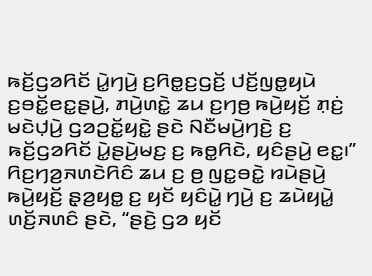ꤒꤢꤩ꤬ꤞꤤꤖꤢꤩ ꤣꤧ꤭ꤚꤣꤧ꤬ ꤢ꤬ꤖꤥ꤭ꤢ꤬ꤞꤢꤩ꤬ ꤓꤢꤩ꤬ꤜꤥ꤭ꤟꤣꤧ ꤢ꤬ꤋꤢꤩ꤭ꤕꤢ꤭ꤔꤣꤧ꤬, ꤊꤣꤧ꤬ꤛꤢꤧ꤭ ꤘꤣ ꤢ꤬ꤚꤥ꤬ ꤒꤣꤧ꤬ꤟꤢꤩ꤬ ꤊ꤫ꤢꤦ꤬ ꤗꤢꤧꤓ꤫ꤣꤧ꤬ ꤞꤤꤑꤢꤩ꤭ꤟꤢꤧ꤭ ꤔꤢꤧ ꤡꤢꤪꤗꤣꤧ꤬ꤚꤢꤧ꤬ ꤢ꤬ ꤒꤢꤩ꤬ꤞꤤꤖꤢꤩ ꤣꤧ꤭ꤔꤣꤧ꤬ꤗꤢ꤬ ꤢ꤬ ꤒꤥ꤭ꤖꤢꤧ, ꤟꤢꤨꤔꤣꤧ꤬ ꤕꤢ꤭꤯”
ꤖꤢ꤬ꤚꤤ꤬ꤏꤛꤢꤧꤖꤢꤨ ꤘꤣ ꤢ꤬ ꤥ꤬ ꤜꤢ꤭ꤋꤢꤧ꤭ ꤙꤣꤧꤔꤣꤧ꤬ ꤒꤣꤧ꤬ꤟꤢꤩ꤬ ꤔ꤫ꤤ꤬ꤟꤥ꤭ ꤢ꤬ ꤟꤢꤩ ꤟꤢꤨꤣꤧ꤭ ꤚꤣꤧ꤬ ꤢ꤬ ꤘꤣꤧꤟꤣꤧ꤭ ꤛꤢꤩ꤬ꤏꤛꤢꤨ ꤔꤢꤧ, “ꤔꤢꤧ꤬ ꤞꤤ ꤟꤢꤩ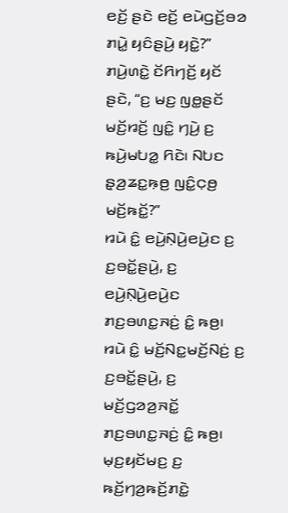ꤕꤢꤩ꤬ ꤔꤢꤧ ꤕꤢꤩ꤬ ꤕꤣꤧꤞꤢꤩ꤬ꤋꤤ ꤊꤣꤧ꤭ ꤟꤢꤨꤔꤣꤧ꤬ ꤟꤢꤧ꤭?”
ꤊꤣꤧ꤬ꤛꤢꤧ꤭ ꤢꤩꤖꤚꤢꤩ꤬ ꤟꤢꤩ ꤔꤢꤧ, “ꤢ꤬ ꤗꤢ꤬ ꤜꤥ꤭ꤔꤢꤩ ꤗꤢꤩ꤬ꤙꤢꤩ꤬ ꤜꤢꤨ꤭ ꤚꤣꤧ꤬ ꤢ꤬ ꤒꤣꤧ꤬ꤗꤝꤤ꤭ ꤖꤢꤧ꤯ ꤡꤝꤢ ꤔ꤫ꤤ꤬ꤘꤢ꤭ꤒ꤫ꤥ꤬ ꤜꤢꤨ꤭ꤍ꤫ꤥ꤬ ꤗꤢꤩ꤬ꤒꤢꤩ꤭?”
ꤙꤣꤧ ꤢꤨ꤭ ꤕꤣꤧ꤬ꤡ꤫ꤣꤧ꤬ꤕꤣꤧ꤬ꤢ ꤢ꤬ ꤢ꤬ꤋꤢꤩ꤭ꤔꤣꤧ꤬, ꤢ꤬ ꤕꤣꤧ꤬ꤡ꤫ꤣꤧ꤬ꤕꤣꤧ꤬ꤢ ꤊꤢ꤬ꤋꤛꤢ꤭ꤏꤢꤦ꤬ ꤢꤨ꤭ ꤒꤥ꤬꤯ ꤙꤣꤧ ꤢꤨ꤭ ꤗꤢꤩ꤬ꤡꤢ꤭ꤗꤢꤩ꤬ꤡꤢꤦ꤬ ꤢ꤬ ꤢ꤬ꤋꤢꤩ꤭ꤔꤣꤧ꤬, ꤢ꤬ ꤗꤢꤩ꤬ꤞꤤꤤ꤬ꤏꤢꤩ꤭ ꤊꤢ꤬ꤋꤛꤢ꤭ꤏꤢꤦ꤬ ꤢꤨ꤭ ꤒꤥ꤬꤯ ꤗ꤫ꤢ꤬ꤟꤢꤩꤗꤢ꤬ ꤢ꤬ ꤒꤢꤩ꤬ꤚꤤ꤬ꤒꤢꤩ꤬ꤊꤢꤧ꤭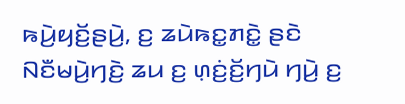ꤒꤣꤧ꤬ꤟꤢꤩ꤬ꤔꤣꤧ꤬, ꤢ꤬ ꤘꤣꤧꤒꤢ꤭ꤊꤢꤧ꤭ ꤔꤢꤧ ꤡꤢꤪꤗꤣꤧ꤬ꤚꤢꤧ꤬ ꤘꤣ ꤢ꤬ ꤛ꤫ꤢꤦ꤬ꤢꤩ꤬ꤚꤣꤧ ꤚꤣꤧ꤬ ꤢ꤬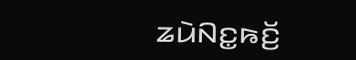ꤘꤣꤧꤡꤢ꤭ꤒꤢꤩ꤬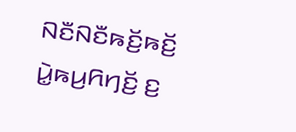ꤡꤢꤪꤡꤢꤪꤒꤢꤩ꤬ꤒꤢꤩ꤬ ꤣꤧ꤭ꤒꤣ꤬ꤖꤚꤢꤩ꤬ ꤢ꤬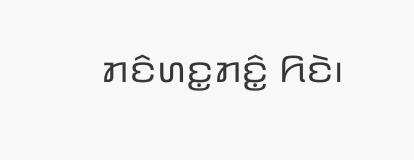ꤊꤢꤨꤛꤢ꤭ꤊꤢꤨ꤭ ꤖꤢꤧ꤯